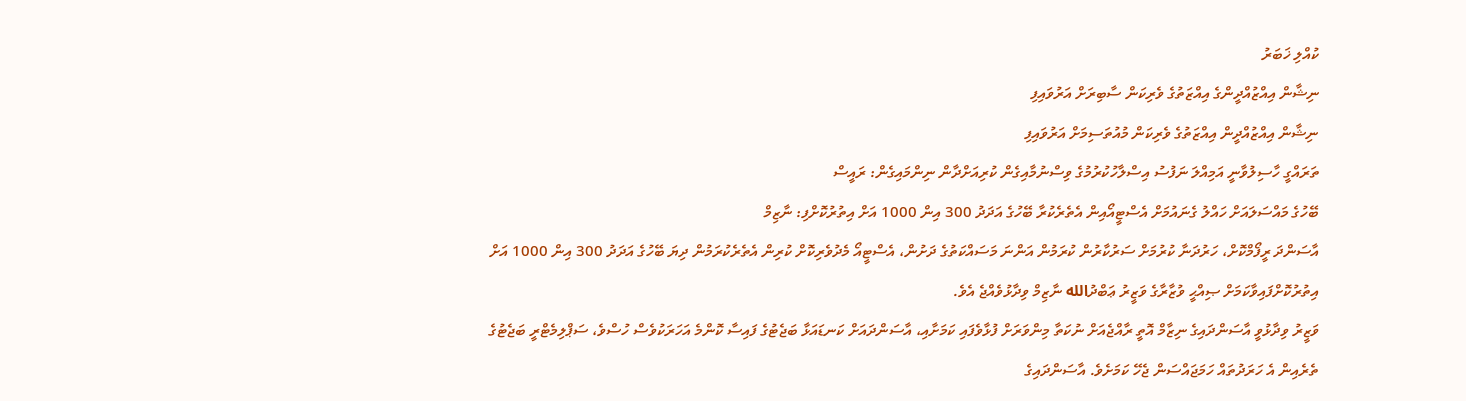ކުއްލި ޚަބަރު
ނިޝާން އިއްޒުއްދީންގެ އިއްޒަތުގެ ވެރިކަން ސާބިރަށް އަރުވައިފި
ނިޝާން އިއްޒުއްދީން އިއްޒަތުގެ ވެރިކަން މުއުތަސިމަށް އަރުވައިފި
ތަރައްގީ ހާސިލުވާނީ އަމިއްލަ ނަފުސު އިސްލާހުކުރުމުގެ ވިސްނުމާއިގެން ކުރިއަށްދާން ނިންމައިގެން: ރައީސް
ބޭހުގެ މައްސަލައަށް ހައްލު ގެނައުމަށް އެސްޓީއޯއިން އެތެރެކުރާ ބޭހުގެ އަދަދު 300 އިން 1000 އަށް އިތުރުކޮށްފި: ނާޒިމް
އާސަންދަ ރީފޯމްކޮށް، ހަރުދަނާ ކުރުމަށް ސަރުކާރުން ކުރަމުން އަންނަ މަސައްކަތުގެ ދަށުން، އެސްޓީއޯ މެދުވެރިކޮށް ކުރިން އެތެރެކުރަމުން ދިޔަ ބޭހުގެ އަދަދު 300 އިން 1000 އަށް އިތުރުކޮށްފައިވާކަމަށް ޞިއްޙީ ވުޒާރާގެ ވަޒީރު ޢަބްދުالله ނާޒިމް ވިދާޅުވެއްޖެ އެވެ.
ވަޒީރު ވިދާޅުވީ އާސަންދައިގެ ނިޒާމް އޮތީ ރާއްޖެއަށް ނުކަތާ މިންވަރަށް ފުޅާވެފައި ކަމަށާއި، އާސަންދައަށް ކަނޑައަޅާ ބަޖެޓުގެ ފައިސާ ކޮންމެ އަހަރަކުވެސް ހުސްވެ، ސަޕްލިމެޓްރީ ބަޖެޓުގެ ތެރެއިން އެ ހަރަދުތައް ހަމަޖައްސަން ޖެހޭ ކަމަށެވެ. އާސަންދައިގެ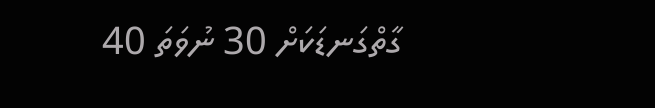ގާތްގަނޑަކަށް 30 ނުވަތަ 40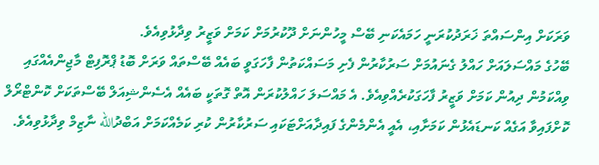ވަރަކަށް އިންސައްތަ ޚަރަދުކުރަނީ ހަމައެކަނި ބޭސް މީހުންނަށް ދޫކުރުމަށް ކަމަށް ވަޒީރު ވިދާޅުވިއެވެ.
ބޭހުގެ މައްސަލައަށް ހައްލު ގެނައުމަށް ސަރުކާރުން ފެށި މަސައްކަތުން ފާހަގަވީ ބައެއް ބޭސްތައް ވަރަށް ބޮޑު ޕްރޮފިޓް މާޖިންއެއްގައި ވިއްކަމުން ދިއުން ކަމަށް ވަޒީރު ފާހަގަކުރެއްވިއެވެ. އެ މައްސަލަ ހައްލުކުރަން އޮތް ގޮތަކީ ބައެއް އެސެންޝިއަލް ބޭސްތަކަށް ކޮންޓްރޯލް ކޮށްފައިވާ އަގެއް ކަނޑައެޅުން ކަމަށާއި، އެއީ އެންމެންގެ ފައިދާއަށްޓަކައި ސަރުކާރުން ކުރި ކަމެއްކަމަށް އަބްދުالله ނާޒިމް ވިދާޅުވިއެވެ.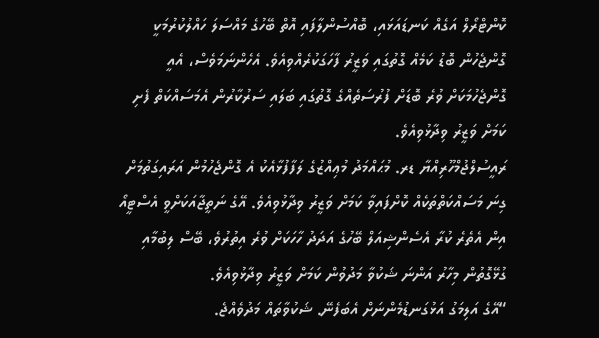ކޮންޓްރޯލް އަގެއް ކަނޑައަޅައި، ބޮއްސުންލާފައި އޮތް ބޭހުގެ މައްސަލަ ހައްލުކުރުމަކީ ގޮންޖެހުން ބޮޑު ކަމެއް ގޮތުގައި ވަޒީރު ފާހަގަކުރެއްވިއެވެ. އެހެންނަމަވެސް، އެއީ ގޮންޖެހުމަކަށް ވުރެ ބޮޑަށް ފުރުސަތެއްގެ ގޮތުގައި ބަލައި ސަރުކާރުން އެމަސައްކަތް ފެށި ކަމަށް ވަޒީރު ވިދާޅުވިއެވެ.
ރައީސުލްޖުމްހޫރިއްޔާ ޑރ. މުޙައްމަދު މުޢިއްޒުގެ ލަފާފުޅާއެކު އެ ގޮންޖެހުމުން އަރައިގަތުމަށް ގިނަ މަސައްކަތްތަކެއް ކޮށްފައިވާ ކަމަށް ވަޒީރު ވިދާޅުވިއެވެ. އޭގެ ނަތީޖާއަކަށްވީ އެސްޓީއޯ އިން އެތެރެ ކުރާ އެސެންޝިއަލް ބޭހުގެ އަދަދު ހާހަކަށް ވުރެ އިތުރުވެ، ބޭސް ލިބުމާއި ގުޅޭގޮތުން މިހާރު އަންނަ ޝަކުވާ މަދުވުން ކަމަށް ވަޒީރު ވިދާޅުވިއެވެ.
“އޭގެ އަލިމަގު އަޅުގަނޑުމެންނަށް އެބަފެނޭ. ޝަކުވާތައް މަދުވެއްޖެ.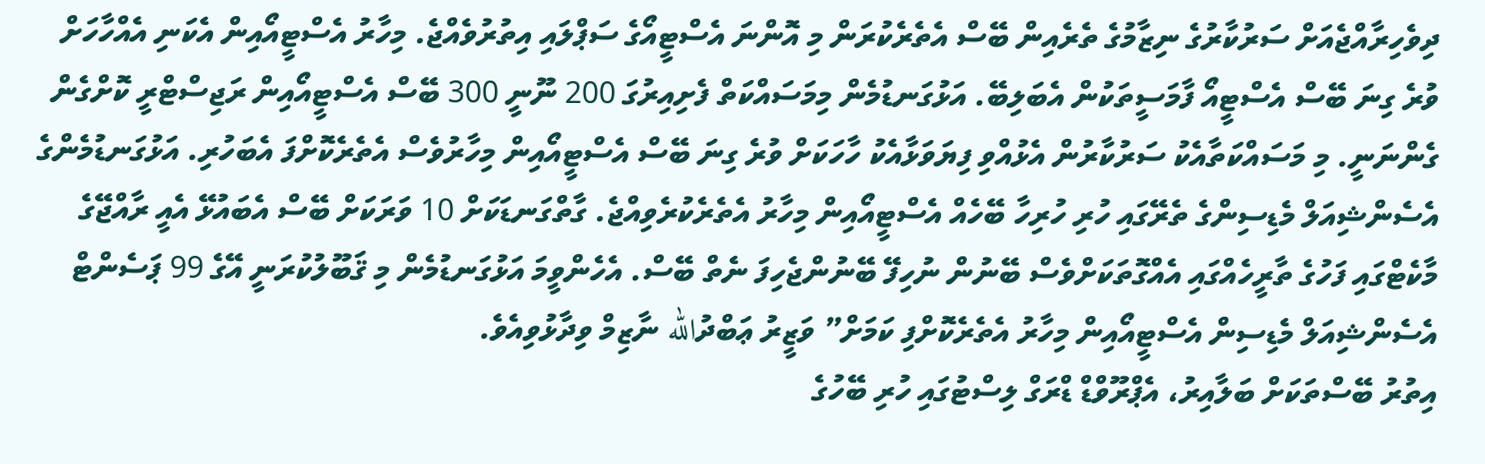ދިވެހިރާއްޖެއަށް ސަރުކާރުގެ ނިޒާމުގެ ތެރެއިން ބޭސް އެތެރެކުރަން މި އޮންނަ އެސްޓީއޯގެ ސަޕްލައި އިތުރުވެއްޖެ. މިހާރު އެސްޓީއޯއިން އެކަނި އެއްހާހަށް ވުރެ ގިނަ ބޭސް އެސްޓީއޯ ފާމަސީތަކުން އެބަލިބޭ. އަޅުގަނޑުމެން މިމަސައްކަތް ފެށިއިރުގަ 200 ނޫނީ 300 ބޭސް އެސްޓީއޯއިން ރަޖިސްޓްރީ ކޮށްގެން ގެންނަނީ. މި މަސައްކަތާއެކު ސަރުކާރުން އެޅުއްވި ފިޔަވަޅާއެކު ހާހަކަށް ވުރެ ގިނަ ބޭސް އެސްޓީއޯއިން މިހާރުވެސް އެތެރެކޮށްފަ އެބަހުރި. އަޅުގަނޑުމެންގެ އެސެންޝިއަލް މެޑިސިންގެ ތެރޭގައި ހުރި ހުރިހާ ބޭހެއް އެސްޓީއޯއިން މިހާރު އެތެރެކުރެވިއްޖެ. ގާތްގަނޑަކަށް 10 ވަރަކަށް ބޭސް އެބައުޅޭ އެއީ ރާއްޖޭގެ މާކެޓްގައި ފަހުގެ ތާރީހެއްގައި އެއްގޮތަކަށްވެސް ބޭނުން ނުހިފޭ ބޭނުންޖެހިފަ ނެތް ބޭސް. އެހެންވީމަ އަޅުގަނޑުމެން މި ޤަބޫލުކުރަނީ އޭގެ 99 ޕަސެންޓް އެސެންޝިއަލް މެޑިސިން އެސްޓީއޯއިން މިހާރު އެތެރެކޮށްފި ކަމަށް” ވަޒީރު ޢަބްދުالله ނާޒިމް ވިދާޅުވިއެވެ.
އިތުރު ބޭސްތަކަށް ބަލާއިރު، އެޕްރޫވްޑް ޑްރަގް ލިސްޓުގައި ހުރި ބޭހުގެ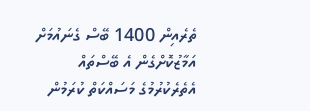ތެރެއިން 1400 ބޭސް ގެނައުމަށް އަމާޒުކޮށްގެން އެ ބޭސްތައް އެތެރެކުރުމުގެ މަސައްކަތް ކުރަމުން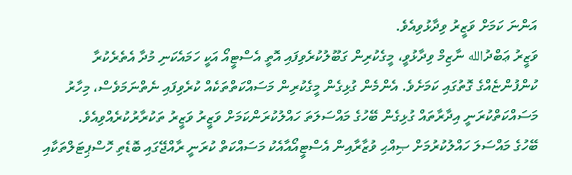އަންނަ ކަމަށް ވަޒީރު ވިދާޅުވިއެވެ.
ވަޒީރު ޢަބްދުالله ނާޒިމް ވިދާޅުވީ، މީގެކުރިން ގަބޫލުކުރެވިފައި އޮތީ އެސްޓީއޯ އަކީ ހަމައެކަނި މުދާ އެތެރެކުރާ ކުންފުންޏެއްގެ ގޮތުގައި ކަމަށެވެ. އެންމެން ގުޅިގެން މީގެކުރިން މަސައްކަތްތަކެއް ކުރެވިފައި ނެތްނަމަވެސް، މިހާރު މަސައްކަތްކުރަނީ އިދާރާތައް ގުޅިގެން ބޭހުގެ މައްސަލަތަ ހައްލުކުރަންކަމަށް ވަޒީރު ވަޒީރު ތަކުރާރުކުރެއްވިއެވެ.
ބޭހުގެ މައްސަލަ ހައްލުކުރުމަށް ޞިއްޙި ވުޒާރާއިން އެސްޓީއޯއާއެކު މަސައްކަތް ކުރަނީ ރާއްޖޭގައި ބޮޑެތި ހޮސްޕިޓަލްތަކާއި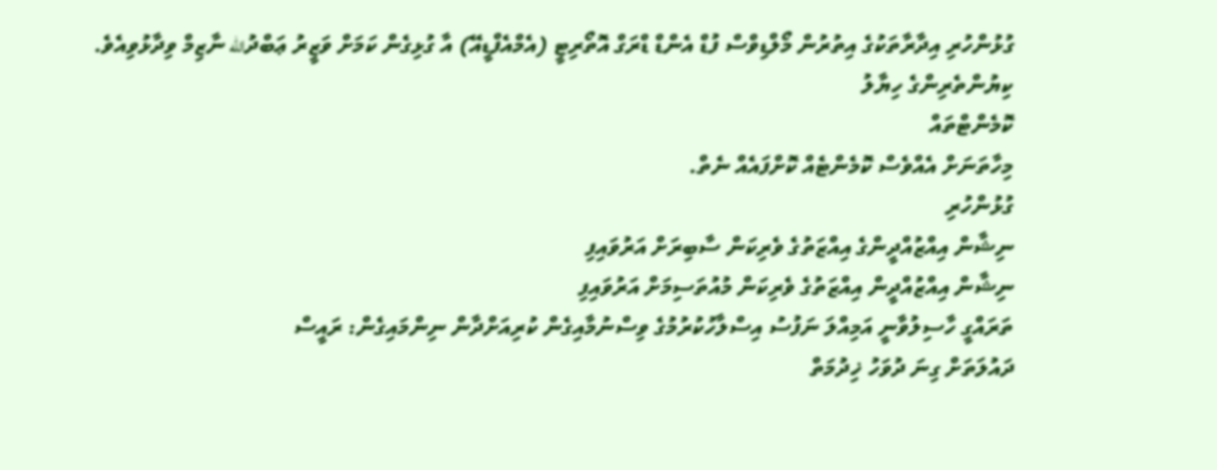ގުޅުންހުރި އިދާރާތަކުގެ އިތުރުން މޯލްޑިވްސް ފުޑް އެންޑް ޑްރަގް އޮތޯރިޓީ (އެމްއެފްޑީއޭ) އާ ގުޅިގެން ކަމަށް ވަޒީރު ޢަބްދުالله ނާޒިމް ވިދާޅުވިއެވެ.
ކިޔުންތެރިންގެ ހިޔާލު
ކޮމެންޓްތައް
މިހާތަނަށް އެއްވެސް ކޮމެންޓެއް ކޮށްފައެއް ނެތް.
ގުޅުންހުރި
ނިޝާން އިއްޒުއްދީންގެ އިއްޒަތުގެ ވެރިކަން ސާބިރަށް އަރުވައިފި
ނިޝާން އިއްޒުއްދީން އިއްޒަތުގެ ވެރިކަން މުއުތަސިމަށް އަރުވައިފި
ތަރައްގީ ހާސިލުވާނީ އަމިއްލަ ނަފުސު އިސްލާހުކުރުމުގެ ވިސްނުމާއިގެން ކުރިއަށްދާން ނިންމައިގެން: ރައީސް
ދައުލަތަށް ގިނަ ދުވަހު ޚިދުމަތް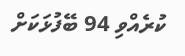ކުރެއްވި 94 ބޭފުޅަކަށް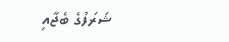ޝަރަފުގެ ބެޖާއި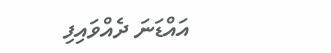އައްޑަނަ ދެއްވައިފި